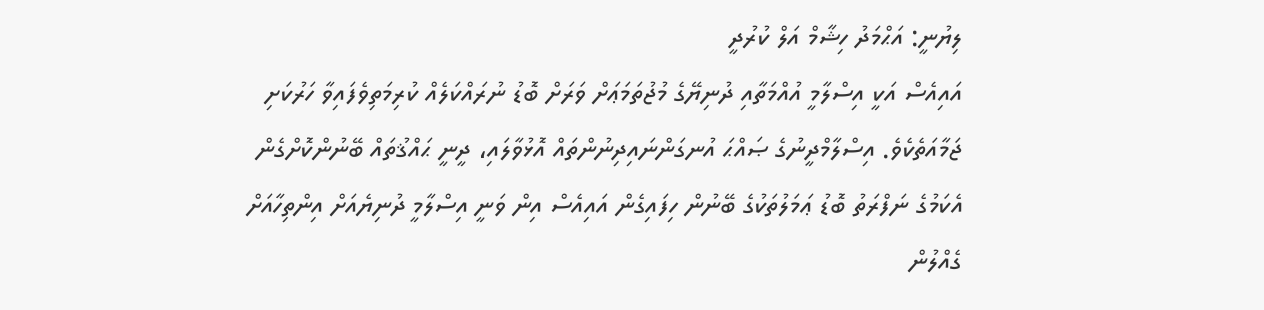ލިޔުނީ: އަޙްމަދު ހިޝާމް އަލް ކުރުދީ
އައިއެސް އަކީ އިސްލާމީ އުއްމަތާއި ދުނިޔޭގެ މުޖުތަމަޢަށް ވަރަށް ބޮޑު ނުރައްކަލެއް ކުރިމަތިވެފައިވާ ހަރުކަށި ޖަމާއަތެކެވެ. އިސްލާމްދީނުގެ ޞައްޙަ އުނގަންނައިދިނުންތައް އޮޅުވާލައި، ދީނީ ޙައްޤުތައް ބޭނުންކޮށްގެން އެކަމުގެ ނަފްރަތު ބޮޑު ޢަމަލުތަކުގެ ބޭނުން ހިފައިގެން އައިއެސް އިން ވަނީ އިސްލާމީ ދުނިޔެއަށް އިންތިހާއަށް ގެއްލުން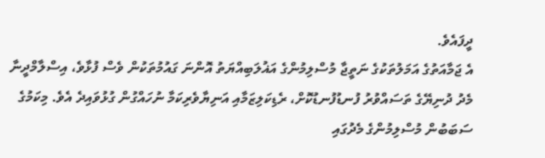ދީފައެވެ.
އެ ޖަމާއަތުގެ އަމަލުތަކުގެ ނަތީޖާ މުސްލިމުންގެ އަޣުލަބިއްޔަތު އޮންނަ ގައުމުތަކުން ވެސް ފުޅާވެ، އިސްލާމްދީނާ މެދު ދުނިޔޭގެ ތަސައްވުރު ފުނޑުފުނޑުކޮށް، ރެޑިކަލިޒަމާއި އަނިޔާވެރިކަމާ ނުހައްގުން ގުޅުވައިދެ އެވެ. މިކަމުގެ ސަބަބުން މުސްލިމުންގެ މެދުގައި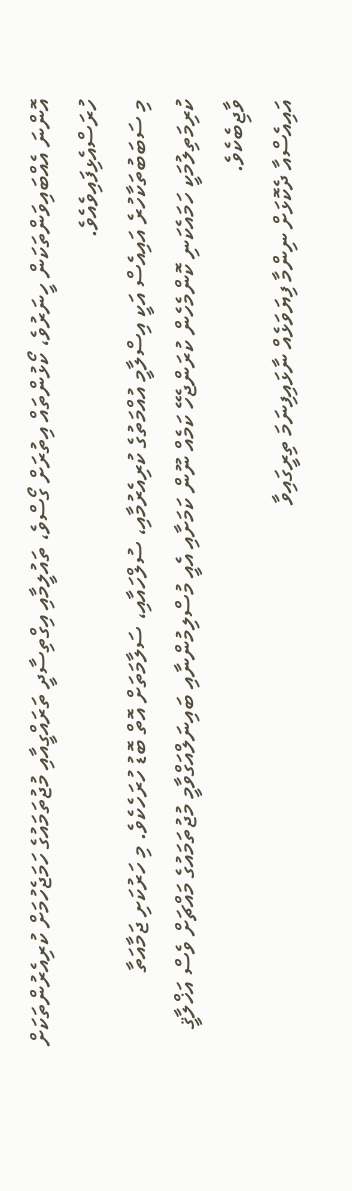އޮންނަ އެއްބައިވަންތަކަން ހީނަރުވެ، ކޯޅުންތައް އިތުރަށް ގޯސްވެ، ތައުލީމާއި އިގްތިސާދީ ތަރައްގީއާއި މުޖުތަމައުގެ ހަމަޖެހުމަށް ކުރިއެރުންތަކަށް ހުރަސްއެޅިފައިވެއެވެ.
މި ސަބަބުތަކާހުރެ އައިއެސް އަކީ އިސްލާމީ އުއްމަތުގެ ކުރިއެރުމާއި، ސުލްހައާއި، ސަލާމަތަށް އޮތް ބޮޑު ހުރަހެކެވެ. މި ހަރުކަށި ޖަމާއަތާ ކުރިމަތިލުމަކީ ހަމައެކަނި ކޮންމެހެން ކުރަންޖެހޭ ކަމެއް ނޫން ކަމަށާއި އެއީ މުސްލިމުންނާއި ބައިނަލްއަގްވާމީ މުޖުތަމައުގެ މައްޗަށް ވެސް އަޚްލާޤީ ވާޖިބެކެވެ.
އައިއެސްއާ ދެކޮޅަށް ނިންމާ ފިޔަވަޅެއް ނާޅައިފިނަމަ ތިރީގައިވާ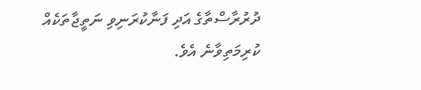ދުރުރާސްތާގެ އަދި ފަނާކުރަނިވި ނަތީޖާތަކެއް ކުރިމަތިވާނެ އެވެ.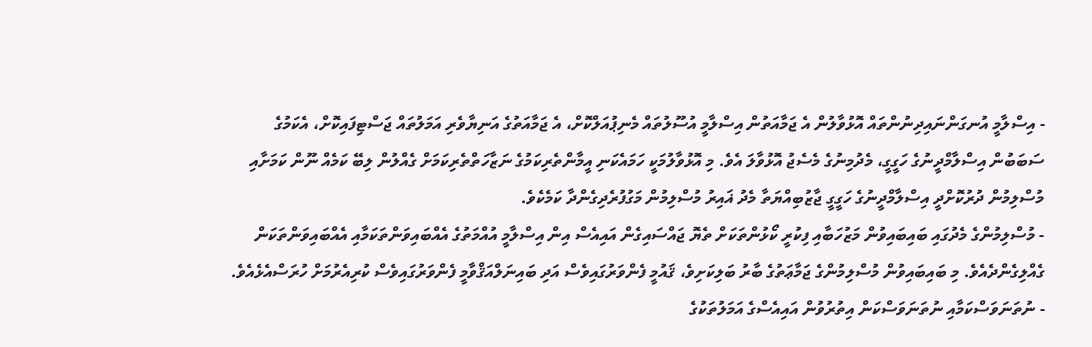- އިސްލާމީ އުނގަންނައިދިނުންތައް އޮޅުވާލުން އެ ޖަމާއަތުން އިސްލާމީ އުސޫލުތައް މެނިޕުއަލްކޮށް، އެ ޖަމާއަތުގެ އަނިޔާވެރި އަމަލުތައް ޖަސްޓިފައިކޮށް، އެކަމުގެ ސަބަބުން އިސްލާމްދީނުގެ ހަގީގީ، މެދުމިނުގެ މެސެޖު އޮޅުވާލަ އެވެ. މި އޮޅުވާލުމަކީ ހަމައެކަނި އީމާންތެރިކަމުގެ ނަޒާހަތްތެރިކަމަށް ގެއްލުން ލިބޭ ކަމެއް ނޫން ކަމަށާއި މުސްލިމުން ދުރުކޮށްދީ އިސްލާމްދީނުގެ ހަގީގީ ޖާޒުބިއްޔަތާ މެދު ޣައިރު މުސްލިމުން މަގުފުރެދިގެންދާ ކަމެކެވެ.
- މުސްލިމުންގެ މެދުގައި ބައިބައިވުން މަޒުހަބާއި ފިކުރީ ކޯޅުންތަކަށް ތެޔޮ ޖައްސައިގެން އައިއެސް އިން އިސްލާމީ އުއްމަތުގެ އެއްބައިވަންތަކަމާއި އެއްބައިވަންތަކަން ގެއްލިގެންދެއެވެ. މި ބައިބައިވުން މުސްލިމުންގެ ޖަމާޢަތުގެ ބާރު ބަލިކަށިވެ، ޤައުމީ ފެންވަރުގައިވެސް އަދި ބައިނަލްއަޤްވާމީ ފެންވަރުގައިވެސް ކުރިއެރުމަށް ހުރަސްއެޅެއެވެ.
- ނުތަނަވަސްކަމާއި ނުތަނަވަސްކަން އިތުރުވުން އައިއެސްގެ އަމަލުތަކުގެ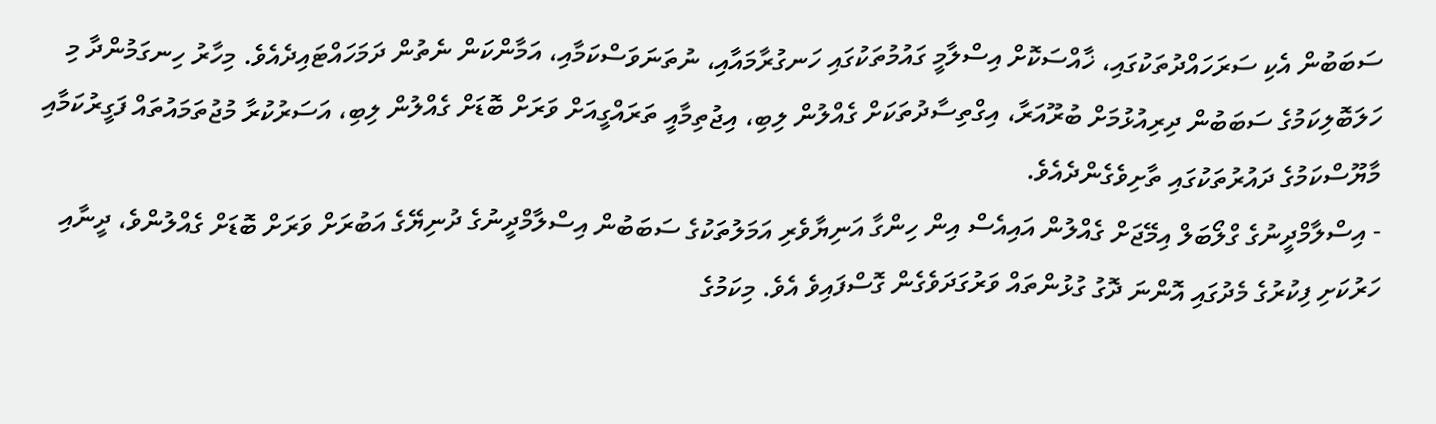ސަބަބުން އެކި ސަރަހައްދުތަކުގައި، ޚާއްސަކޮށް އިސްލާމީ ގައުމުތަކުގައި ހަނގުރާމައާއި، ނުތަނަވަސްކަމާއި، އަމާންކަން ނެތުން ދަމަހައްޓައިދެއެވެ. މިހާރު ހިނގަމުންދާ މި ހަލަބޮލިކަމުގެ ސަބަބުން ދިރިއުޅުމަށް ބުރޫއަރާ، އިގްތިސާދުތަކަށް ގެއްލުން ލިބި، އިޖުތިމާއީ ތަރައްގީއަށް ވަރަށް ބޮޑަށް ގެއްލުން ލިބި، އަސަރުކުރާ މުޖުތަމައުތައް ފަގީރުކަމާއި މާޔޫސްކަމުގެ ދައުރުތަކުގައި ތާށިވެގެންދެއެވެ.
- އިސްލާމްދީނުގެ ގްލޯބަލް އިމޭޖަށް ގެއްލުން އައިއެސް އިން ހިންގާ އަނިޔާވެރި އަމަލުތަކުގެ ސަބަބުން އިސްލާމްދީނުގެ ދުނިޔޭގެ އަބުރަށް ވަރަށް ބޮޑަށް ގެއްލުންވެ، ދީނާއި ހަރުކަށި ފިކުރުގެ މެދުގައި އޮންނަ ދޮގު ގުޅުންތައް ވަރުގަދަވެގެން ގޮސްފައިވެ އެވެ. މިކަމުގެ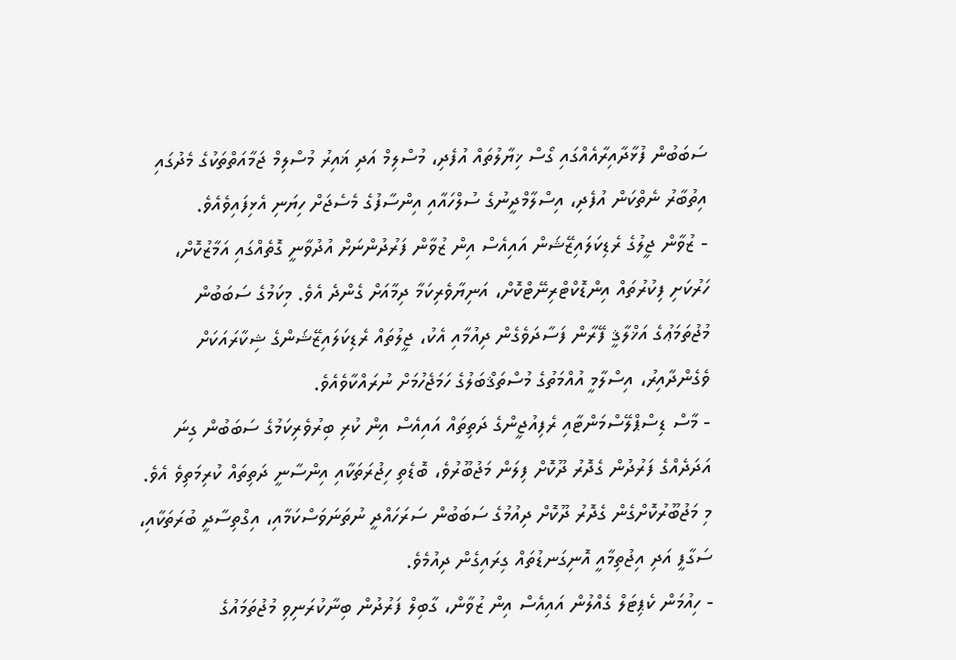ސަބަބުން ފުޅާދާއިރާއެއްގައި ގޯސް ޚިޔާލުތައް އުފެދި، މުސްލިމް އަދި ޣައިރު މުސްލިމް ޖަމާއަތްތަކުގެ މެދުގައި އިތުބާރު ނެތްކަން އުފެދި، އިސްލާމްދީނުގެ ސުލްހައާއި އިންސާފުގެ މެސެޖަށް ހިޔަނި އެޅިފައިވެއެވެ.
- ޒުވާން ޖީލުގެ ރެޑިކަލައިޒޭޝަން އައިއެސް އިން ޒުވާން ފަރުދުންނަށް އުދުވާނީ ގޮތެއްގައި އަމާޒުކޮށް، ހަރުކަށި ފިކުރުތައް އިންޑޮކްޓްރިނޭޓްކޮށް، އަނިޔާވެރިކަމާ ދިމާއަށް ގެންދެ އެވެ. މިކަމުގެ ސަބަބުން މުޖުތަމަޢުގެ އަޚްލާޤީ ފޭރާން ފަސާދަވެގެން ދިއުމާއި އެކު، ޖީލުތައް ރެޑިކަލައިޒޭޝަންގެ ޝިކާރައަކަށް ވެގެންދާއިރު، އިސްލާމީ އުއްމަތުގެ މުސްތަޤްބަލުގެ ހަމަޖެހުމަށް ނުރައްކާވެއެވެ.
- މާސް ޑިސްޕްލޭސްމަންޓާއި ރެފިއުޖީންގެ ދަތިތައް އައިއެސް އިން ކުރި ބިރުވެރިކަމުގެ ސަބަބުން ގިނަ އަދަދެއްގެ ފަރުދުން ގެދޮރު ދޫކޮށް ފިލަން މަޖުބޫރުވެ، ބޮޑެތި ހިޖުރަތަކާއި އިންސާނީ ދަތިތައް ކުރިމަތިވެ އެވެ. މި މަޖުބޫރުކޮށްގެން ގެދޮރު ދޫކޮށް ދިއުމުގެ ސަބަބުން ސަރަހައްދީ ނުތަނަވަސްކަމާއި، އިގްތިސާދީ ބުރަތަކާއި، ސަގާފީ އަދި އިޖުތިމާއީ އޮނިގަނޑުތައް ގިރައިގެން ދިއުމެވެ.
- ހިއުމަން ކެޕިޓަލް ގެއްލުން އައިއެސް އިން ޒުވާން، ގާބިލް ފަރުދުން ބިނާކުރަނިވި މުޖުތަމައުގެ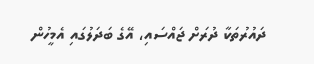ދައުރުތަކާ ދުރަށް ޖައްސައި، އޭގެ ބަދަލުގައި އެމީހުން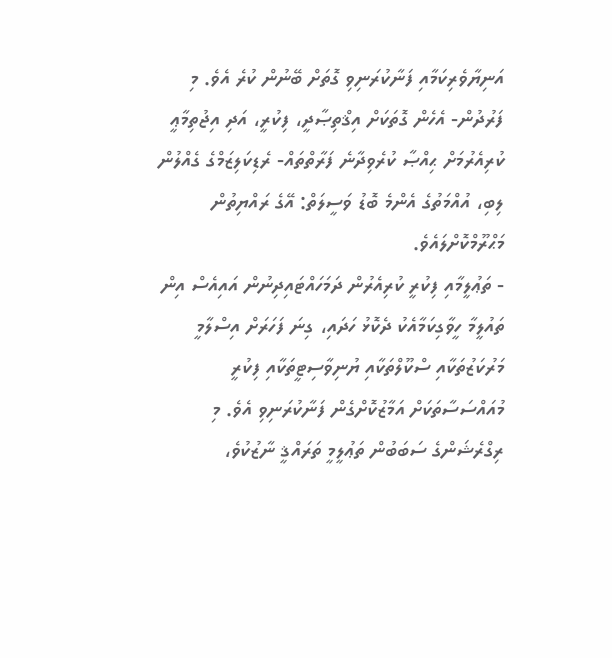އަނިޔާވެރިކަމާއި ފަނާކުރަނިވި ގޮތަށް ބޭނުން ކުރެ އެވެ. މި ފަރުދުން- އެހެން ގޮތަކަށް އިޤްތިޞާދީ، ފިކުރީ، އަދި އިޖުތިމާޢީ ކުރިއެރުމަށް ޙިއްޞާ ކުރެވިދާނެ ފަރާތްތައް- ރެޑިކަލިޒަމްގެ ގެއްލުން ލިބި، އުއްމަތުގެ އެންމެ ބޮޑު ވަސީލަތް: އޭގެ ރައްޔިތުން މަޙްރޫމްކޮށްލައެވެ.
- ތަޢުލީމާއި ފިކުރީ ކުރިއެރުން ދަމަހައްޓައިދިނުން އައިއެސް އިން ތައުލީމާ ހީވާގިކަމާއެކު ދެކޮޅު ހަދައި، ގިނަ ފަހަރަށް އިސްލާމީ މަރުކަޒުތަކާއި ސްކޫލްތަކާއި ޔުނިވާސިޓީތަކާއި ފިކުރީ މުއައްސަސާތަކަށް އަމާޒުކޮށްގެން ފަނާކުރަނިވި އެވެ. މި ރިގްރެޝަންގެ ސަބަބުން ތަޢުލީމީ ތަރައްޤީ ނާޒުކުވެ،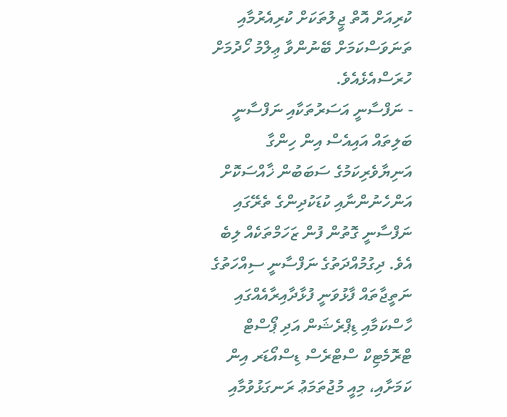ކުރިއަށް އޮތް ޖީލުތަކަށް ކުރިއެރުމާއި ތަނަވަސްކަމަށް ބޭނުންވާ ޢިލްމު ހޯދުމަށް ހުރަސްއެޅެއެވެ.
- ނަފްސާނީ އަސަރުތަކާއި ނަފްސާނީ ބަލިތައް އައިއެސް އިން ހިންގާ އަނިޔާވެރިކަމުގެ ސަބަބުން ޚާއްސަކޮށް އަންހެނުންނާއި ކުޑަކުދިންގެ ތެރޭގައި ނަފްސާނީ ގޮތުން ފުން ޒަހަމްތަކެއް ލިބެ އެވެ. ދިގުމުއްދަތުގެ ނަފްސާނީ ސިއްހަތުގެ ނަތީޖާތައް ފާޅުވަނީ ފުޅާދާއިރާއެއްގައި ހާސްކަމާއި ޑިޕްރެޝަން އަދި ޕޯސްޓް ޓްރޮމެޓިކް ސްޓްރެސް ޑިސްއޯޑަރ އިން ކަމަށާއި، މިއީ މުޖުތަމަޢު ރަނގަޅުވުމާއި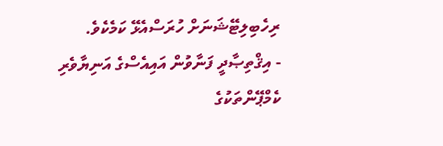ރިހެބިލިޓޭޝަނަށް ހުރަސްއެޅޭ ކަމެކެވެ.
- އިޤްތިޞާދީ ފަނާވުން އައިއެސްގެ އަނިޔާވެރި ކެމްޕޭންތަކުގެ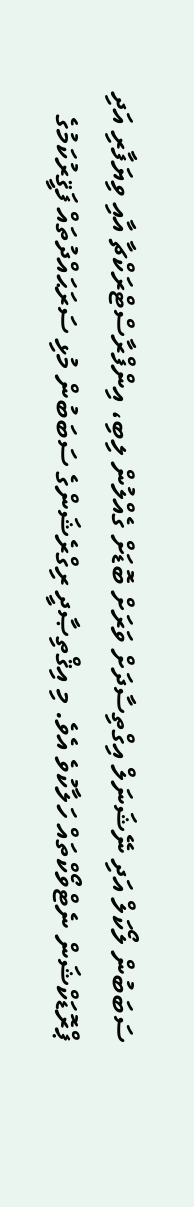ސަބަބުން ލޯކަލް އަދި ނޭޝަނަލް އިގްތިސާދަށް ވަރަށް ބޮޑަށް ގެއްލުން ލިބި، އިންފްރާސްޓްރަކްޗާ އާއި ވިޔަފާރި އަދި ޕްރޮޑަކްޝަން ނެޓްވޯކްތައް ހަލާކުވެ އެވެ. މި އިޤްތިޞާދީ ރިގްރެޝަންގެ ސަބަބުން މުޅި ސަރަޙައްދުތައް ފަޤީރުކަމުގެ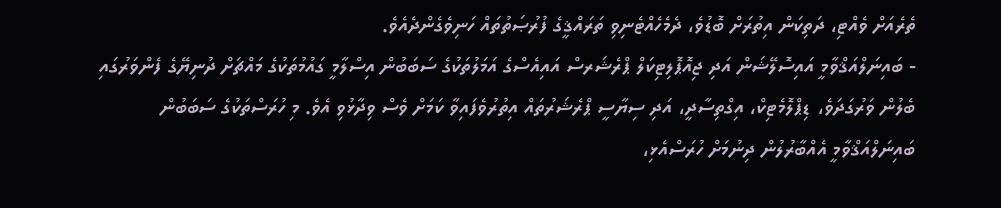ތެރެއަށް ވެއްޓި، ދަތިކަން އިތުރަށް ބޮޑުވެ، ދެމެހެއްޓެނިވި ތަރައްޤީގެ ފުރުޞަތުތައް ހަނިވެގެންދެއެވެ.
- ބައިނަލްއަޤްވާމީ އައިސޮލޭޝަން އަދި ޖިއޮޕޮލިޓިކަލް ޕްރެޝަރސް އައިއެސްގެ އަމަލުތަކުގެ ސަބަބުން އިސްލާމީ ގައުމުތަކުގެ މައްޗަށް ދުނިޔޭގެ ފެންވަރުގައި ބެލުން ވަރުގަދަވެ، ޑިޕްލޮމެޓިކް، އިގްތިސާދީ، އަދި ސިޔާސީ ޕްރެޝަރުތައް އިތުރުވެފައިވާ ކަމަށް ވެސް ވިދާޅުވި އެވެ. މި ހުރަސްތަކުގެ ސަބަބުން ބައިނަލްއަޤްވާމީ އެއްބާރުލުން ދިނުމަށް ހުރަސްއެޅި،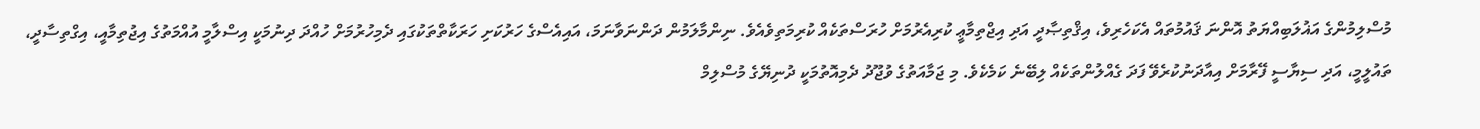މުސްލިމުންގެ އަޣުލަބިއްޔަތު އޮންނަ ޤައުމުތައް އެކަހެރިވެ، އިޤްތިޞާދީ އަދި އިޖްތިމާޢީ ކުރިއެރުމަށް ހުރަސްތަކެއް ކުރިމަތިވެއެވެ. ނިންމާލަމުން ދަންނަވާނަމަ، އައިއެސްގެ ހަރުކަށި ހަރަކާތްތަކުގައި ދެމިހުރުމަށް ހުއްދަ ދިނުމަކީ އިސްލާމީ އުއްމަތުގެ އިޖުތިމާއީ، އިގްތިސާދީ، ތައުލީމީ، އަދި ސިޔާސީ ފޭރާމަށް އިއާދަނުކުރެވޭ ފަދަ ގެއްލުންތަކެއް ލިބޭނެ ކަމެކެވެ. މި ޖަމާއަތުގެ ވުޖޫދު ދެމިއޮތުމަކީ ދުނިޔޭގެ މުސްލިމް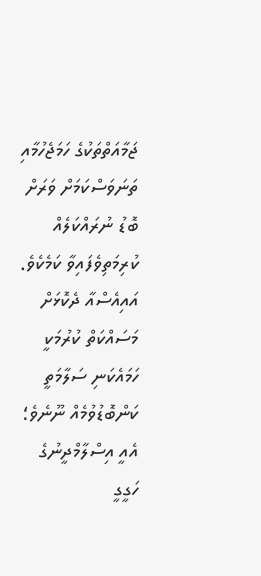ޖަމާއަތްތަކުގެ ހަމަޖެހުމާއި ތަނަވަސްކަމަށް ވަރަށް ބޮޑު ނުރައްކަލެއް ކުރިމަތިވެފައިވާ ކަމެކެވެ. އައިއެސްއާ ދެކޮޅަށް މަސައްކަތް ކުރުމަކީ ހަމައެކަނި ސަލާމަތީ ކަންބޮޑުވުމެއް ނޫނެވެ؛ އެއީ އިސްލާމްދީނުގެ ހަގީގީ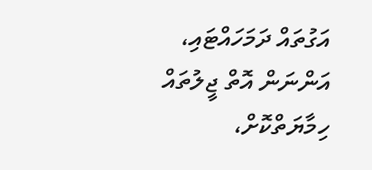އަގުތައް ދަމަހައްޓައި، އަންނަން އޮތް ޖީލުތައް ހިމާޔަތްކޮށް،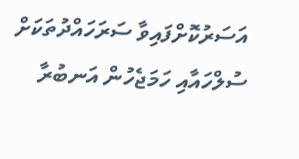އަސަރުކޮށްފައިވާ ސަރަހައްދުތަކަށް ސުލްހައާއި ހަމަޖެހުން އަނބުރާ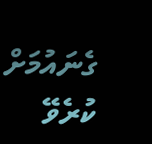ގެނައުމަށް ކުރެވޭ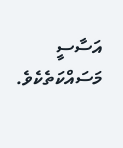އަސާސީ މަސައްކަތެކެވެ.